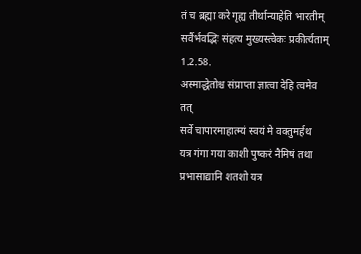तं च ब्रह्मा करे गृह्य तीर्थान्याहेति भारतीम्
सर्वैर्भवद्भिः संहत्य मुख्यस्त्वेकः प्रकीर्त्यताम् 1.2.58.
अस्माद्धेतोश्च संप्राप्ता ज्ञात्वा देहि त्वमेव तत्
सर्वे चापारमाहात्म्यं स्वयं मे वक्तुमर्हथ
यत्र गंगा गया काशी पुष्करं नैमिषं तथा
प्रभासाद्यानि शतशो यत्र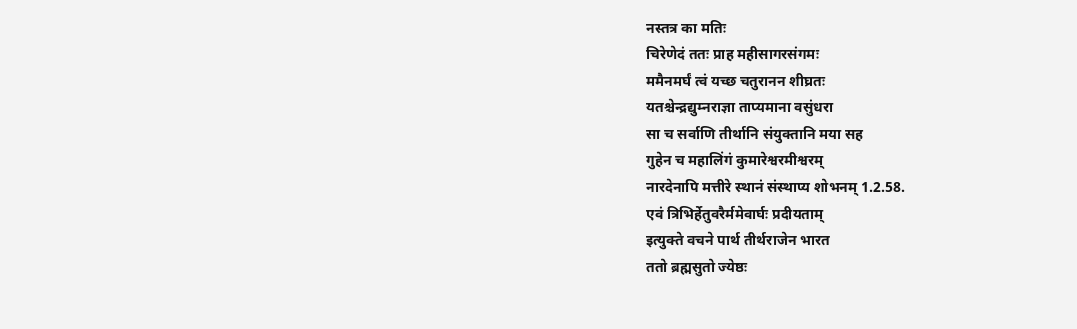नस्तत्र का मतिः
चिरेणेदं ततः प्राह महीसागरसंगमः
ममैनमर्घं त्वं यच्छ चतुरानन शीघ्रतः
यतश्चेन्द्रद्युम्नराज्ञा ताप्यमाना वसुंधरा
सा च सर्वाणि तीर्थानि संयुक्तानि मया सह
गुहेन च महालिंगं कुमारेश्वरमीश्वरम्
नारदेनापि मत्तीरे स्थानं संस्थाप्य शोभनम् 1.2.58.
एवं त्रिभिर्हेतुवरैर्ममेवार्घः प्रदीयताम्
इत्युक्ते वचने पार्थ तीर्थराजेन भारत
ततो ब्रह्मसुतो ज्येष्ठः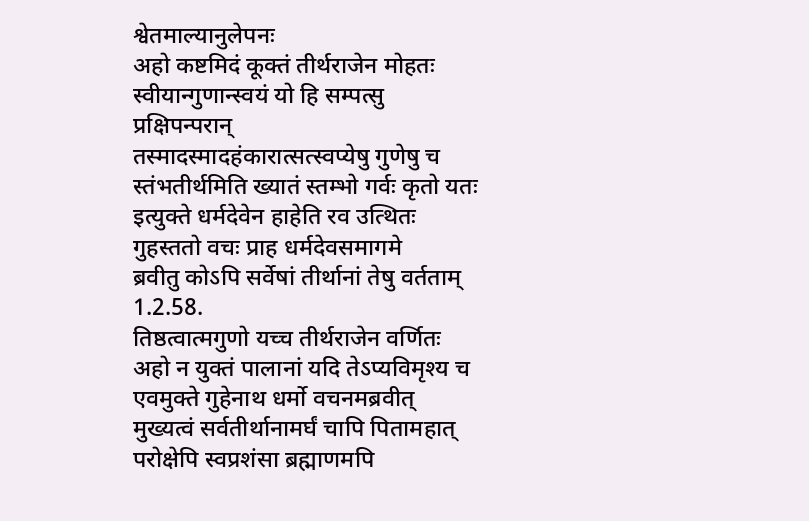श्वेतमाल्यानुलेपनः
अहो कष्टमिदं कूक्तं तीर्थराजेन मोहतः
स्वीयान्गुणान्स्वयं यो हि सम्पत्सु प्रक्षिपन्परान्
तस्मादस्मादहंकारात्सत्स्वप्येषु गुणेषु च
स्तंभतीर्थमिति ख्यातं स्तम्भो गर्वः कृतो यतः
इत्युक्ते धर्मदेवेन हाहेति रव उत्थितः
गुहस्ततो वचः प्राह धर्मदेवसमागमे
ब्रवीतु कोऽपि सर्वेषां तीर्थानां तेषु वर्तताम् 1.2.58.
तिष्ठत्वात्मगुणो यच्च तीर्थराजेन वर्णितः
अहो न युक्तं पालानां यदि तेऽप्यविमृश्य च
एवमुक्ते गुहेनाथ धर्मो वचनमब्रवीत्
मुख्यत्वं सर्वतीर्थानामर्घं चापि पितामहात् परोक्षेपि स्वप्रशंसा ब्रह्माणमपि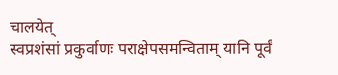चालयेत्
स्वप्रशंसां प्रकुर्वाणः पराक्षेपसमन्विताम् यानि पूर्वं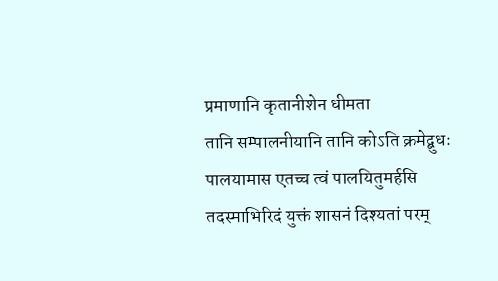प्रमाणानि कृतानीशेन धीमता
तानि सम्पालनीयानि तानि कोऽति क्रमेद्बुधः
पालयामास एतच्च त्वं पालयितुमर्हसि
तदस्माभिरिदं युक्तं शासनं दिश्यतां परम्